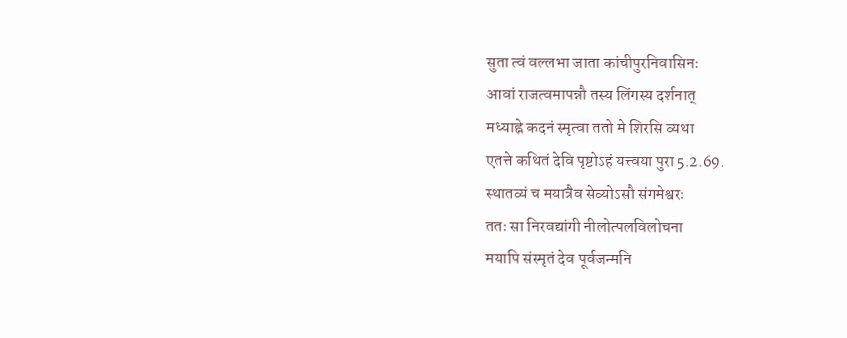सुता त्वं वल्लभा जाता कांचीपुरनिवासिनः
आवां राजत्वमापन्नौ तस्य लिंगस्य दर्शनात्
मध्याह्ने कदनं स्मृत्वा ततो मे शिरसि व्यथा
एतत्ते कथितं देवि पृष्टोऽहं यत्त्वया पुरा 5.2.69.
स्थातव्यं च मयात्रैव सेव्योऽसौ संगमेश्वरः
ततः सा निरवद्यांगी नीलोत्पलविलोचना
मयापि संस्मृतं देव पूर्वजन्मनि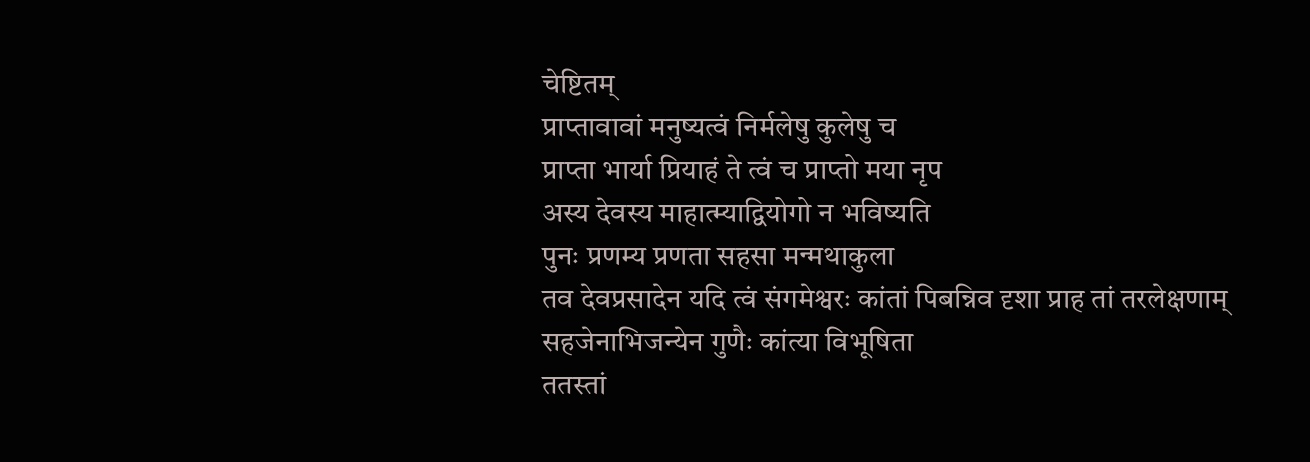चेष्टितम्
प्राप्तावावां मनुष्यत्वं निर्मलेषु कुलेषु च
प्राप्ता भार्या प्रियाहं ते त्वं च प्राप्तो मया नृप
अस्य देवस्य माहात्म्याद्वियोगो न भविष्यति
पुनः प्रणम्य प्रणता सहसा मन्मथाकुला
तव देवप्रसादेन यदि त्वं संगमेश्वरः कांतां पिबन्निव दृशा प्राह तां तरलेक्षणाम्
सहजेनाभिजन्येन गुणैः कांत्या विभूषिता
ततस्तां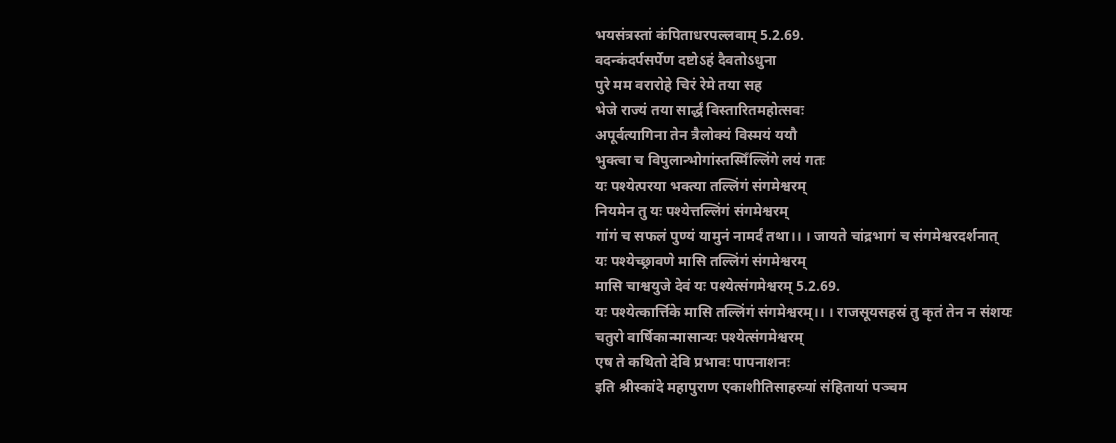भयसंत्रस्तां कंपिताधरपल्लवाम् 5.2.69.
वदन्कंदर्पसर्पेण दष्टोऽहं दैवतोऽधुना
पुरे मम वरारोहे चिरं रेमे तया सह
भेजे राज्यं तया सार्द्धं विस्तारितमहोत्सवः
अपूर्वत्यागिना तेन त्रैलोक्यं विस्मयं ययौ
भुक्त्वा च विपुलान्भोगांस्तस्मिँल्लिंगे लयं गतः
यः पश्येत्परया भक्त्या तल्लिंगं संगमेश्वरम्
नियमेन तु यः पश्येत्तल्लिंगं संगमेश्वरम्
गांगं च सफलं पुण्यं यामुनं नामर्दं तथा।। । जायते चांद्रभागं च संगमेश्वरदर्शनात्
यः पश्येच्छ्रावणे मासि तल्लिंगं संगमेश्वरम्
मासि चाश्वयुजे देवं यः पश्येत्संगमेश्वरम् 5.2.69.
यः पश्येत्कार्त्तिके मासि तल्लिंगं संगमेश्वरम्।। । राजसूयसहस्रं तु कृतं तेन न संशयः
चतुरो वार्षिकान्मासान्यः पश्येत्संगमेश्वरम्
एष ते कथितो देवि प्रभावः पापनाशनः
इति श्रीस्कांदे महापुराण एकाशीतिसाहस्र्यां संहितायां पञ्चम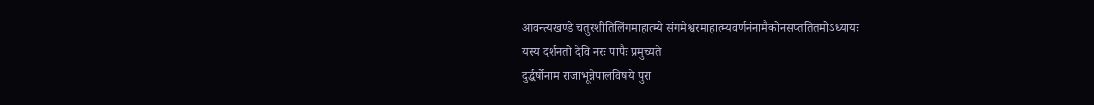आवन्त्यखण्डे चतुरशीतिलिंगमाहात्म्ये संगमेश्वरमाहात्म्यवर्णनंनामैकोनसप्ततितमोऽध्यायः
यस्य दर्शनतो देवि नरः पापैः प्रमुच्यते
दुर्द्धर्षोनाम राजाभून्नेपालविषये पुरा